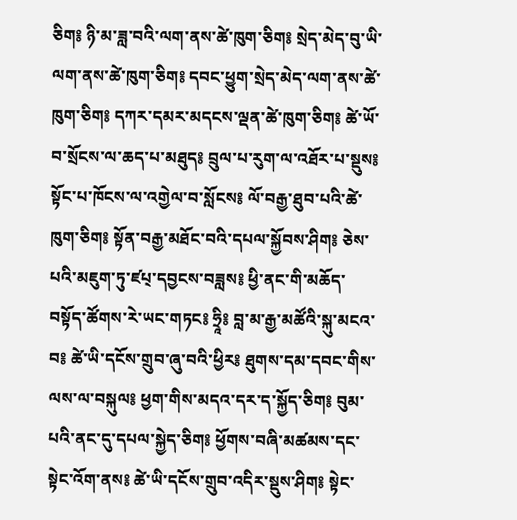ཅིག༔ ཉི་མ་ཟླ་བའི་ལག་ནས་ཚེ་ཁུག་ཅིག༔ སྲེད་མེད་བུ་ཡི་ལག་ནས་ཚེ་ཁུག་ཅིག༔ དབང་ཕྱུག་སྲེད་མེད་ལག་ནས་ཚེ་ཁུག་ཅིག༔ དཀར་དམར་མདངས་ལྡན་ཚེ་ཁུག་ཅིག༔ ཚེ་ཡོ་བ་སྲོངས་ལ་ཆད་པ་མཐུད༔ བྲུལ་པ་རུག་ལ་འཐོར་པ་སྡུས༔ སྟོང་པ་ཁོངས་ལ་འགྱེལ་བ་སློངས༔ ལོ་བརྒྱ་ཐུབ་པའི་ཚེ་ཁུག་ཅིག༔ སྟོན་བརྒྱ་མཐོང་བའི་དཔལ་སྐྱོབས་ཤིག༔ ཅེས་པའི་མཇུག་ཏུ་ཛཔ྄་དབྱངས་བཟླས༔ ཕྱི་ནང་གི་མཆོད་བསྟོད་ཚོགས་རེ་ཡང་གཏང༔ ཧྲཱི༔ བླ་མ་རྒྱ་མཚོའི་སྐུ་མངའ་བ༔ ཚེ་ཡི་དངོས་གྲུབ་ཞུ་བའི་ཕྱིར༔ ཐུགས་དམ་དབང་གིས་ལས་ལ་བསྐུལ༔ ཕྱག་གིས་མདའ་དར་ད་སྐྱོད་ཅིག༔ བུམ་པའི་ནང་དུ་དཔལ་སྐྱེད་ཅིག༔ ཕྱོགས་བཞི་མཚམས་དང་སྟེང་འོག་ནས༔ ཚེ་ཡི་དངོས་གྲུབ་འདིར་སྡུས་ཤིག༔ སྟེང་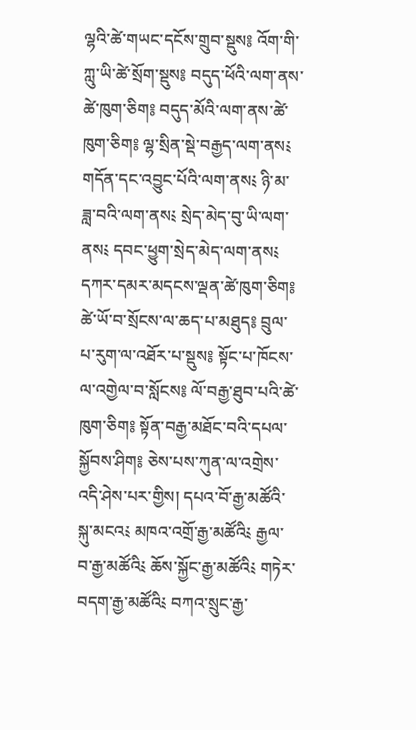ལྷའི་ཚེ་གཡང་དངོས་གྲུབ་སྡུས༔ འོག་གི་ཀླུ་ཡི་ཚེ་སྲོག་སྡུས༔ བདུད་ཕོའི་ལག་ནས་ཚེ་ཁུག་ཅིག༔ བདུད་མོའི་ལག་ནས་ཚེ་ཁུག་ཅིག༔ ལྷ་སྲིན་སྡེ་བརྒྱད་ལག་ནས༴ གདོན་དང་འབྱུང་པོའི་ལག་ནས༴ ཉི་མ་ཟླ་བའི་ལག་ནས༴ སྲེད་མེད་བུ་ཡི་ལག་ནས༴ དབང་ཕྱུག་སྲེད་མེད་ལག་ནས༴ དཀར་དམར་མདངས་ལྡན་ཚེ་ཁུག་ཅིག༔ ཚེ་ཡོ་བ་སྲོངས་ལ་ཆད་པ་མཐུད༔ བྲུལ་པ་རུག་ལ་འཐོར་པ་སྡུས༔ སྟོང་པ་ཁོངས་ལ་འགྱེལ་བ་སློངས༔ ལོ་བརྒྱ་ཐུབ་པའི་ཚེ་ཁུག་ཅིག༔ སྟོན་བརྒྱ་མཐོང་བའི་དཔལ་སྐྱོབས་ཤིག༔ ཅེས་པས་ཀུན་ལ་འགྲེས་འདི་ཤེས་པར་གྱིས། དཔའ་བོ་རྒྱ་མཚོའི་སྐུ་མངའ༴ མཁའ་འགྲོ་རྒྱ་མཚོའི༴ རྒྱལ་བ་རྒྱ་མཚོའི༴ ཆོས་སྐྱོང་རྒྱ་མཚོའི༴ གཏེར་བདག་རྒྱ་མཚོའི༴ བཀའ་སྲུང་རྒྱ་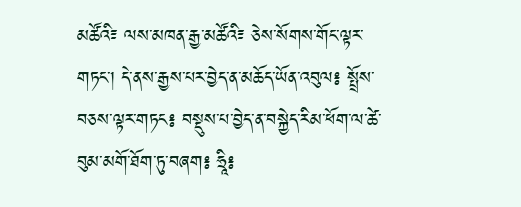མཚོའི༴ ལས་མཁན་རྒྱ་མཚོའི༴ ཅེས་སོགས་གོང་ལྟར་གཏང་། དེ་ནས་རྒྱས་པར་བྱེད་ན་མཆོད་ཡོན་འབུལ༔ སྤྲོས་བཅས་ལྟར་གཏང༔ བསྡུས་པ་བྱེད་ན་བསྐྱེད་རིམ་ཕོག་ལ་ཚེ་བུམ་མགོ་ཐོག་ཏུ་བཞག༔ ཧྲཱི༔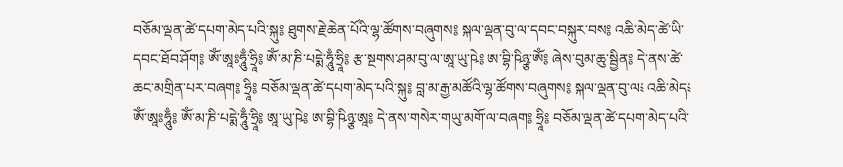བཅོམ་ལྡན་ཚེ་དཔག་མེད་པའི་སྐུ༔ ཐུགས་རྗེ་ཆེན་པོའི་ལྷ་ཚོགས་བཞུགས༔ སྐལ་ལྡན་བུ་ལ་དབང་བསྐུར་བས༔ འཆི་མེད་ཚེ་ཡི་དབང་ཐོབ་ཤོག༔ ཨོཾ་ཨཱཿཧཱུྃ་ཧྲཱི༔ ཨོཾ་མ་ཎི་པདྨེ་ཧཱུྃ་ཧྲཱི༔ རྩ་སྔགས་ཤམ་བུ་ལ་ཨཱ་ཡུ་ཥེ༔ ཨ་བྷི་ཥིཉྩ་ཨོཾ༔ ཞེས་བུམ་ཆུ་སྦྱིན༔ དེ་ནས་ཚེ་ཆང་མགྲིན་པར་བཞག༔ ཧྲཱི༔ བཅོམ་ལྡན་ཚེ་དཔག་མེད་པའི་སྐུ༔ བླ་མ་རྒྱ་མཚོའི་ལྷ་ཚོགས་བཞུགས༔ སྐལ་ལྡན་བུ་ལ༴ འཆི་མེད༴ ཨོཾ་ཨཱཿཧཱུྃ༔ ཨོཾ་མ་ཎི་པདྨེ་ཧཱུྃ་ཧྲཱི༔ ཨཱ་ཡུ་ཥེ༔ ཨ་བྷི་ཥིཉྩ་ཨཱ༔ དེ་ནས་གསེར་གཡུ་མགོ་ལ་བཞག༔ ཧྲཱི༔ བཅོམ་ལྡན་ཚེ་དཔག་མེད་པའི་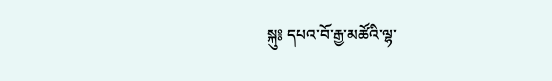སྐུ༔ དཔའ་བོ་རྒྱ་མཚོའི་ལྷ་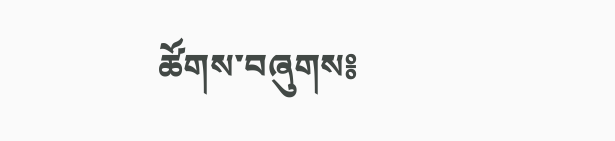ཚོགས་བཞུགས༔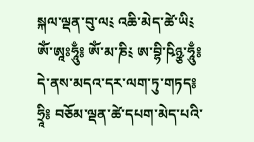སྐལ་ལྡན་བུ་ལ༴ འཆི་མེད་ཚེ་ཡི༴ ཨོཾ་ཨཱཿཧཱུྃ༔ ཨོཾ་མ་ཎི༴ ཨ་བྷི་ཥིཉྩ་ཧཱུྃ༔ དེ་ནས་མདའ་དར་ལག་ཏུ་གཏད༔ ཧྲཱི༔ བཅོམ་ལྡན་ཚེ་དཔག་མེད་པའི་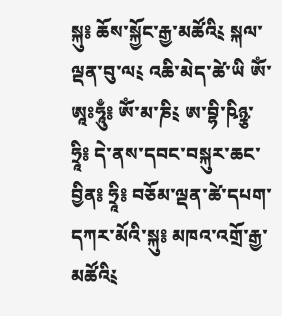སྐུ༔ ཆོས་སྐྱོང་རྒྱ་མཚོའི༴ སྐལ་ལྡན་བུ་ལ༴ འཆི་མེད་ཚེ་ཡི ཨོཾ་ཨཱཿཧཱུྃ༔ ཨོཾ་མ་ཎི༴ ཨ་བྷི་ཥིཉྩ་ཧྲཱི༔ དེ་ནས་དབང་བསྐུར་ཆང་བྱིན༔ ཧྲཱི༔ བཅོམ་ལྡན་ཚེ་དཔག་དཀར་མོའི་སྐུ༔ མཁའ་འགྲོ་རྒྱ་མཚོའི༴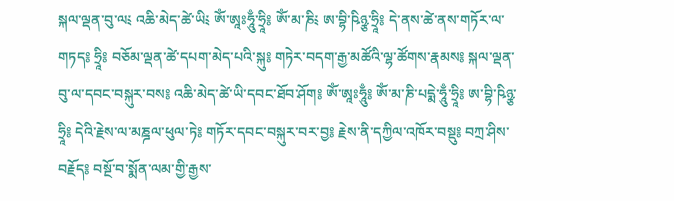སྐལ་ལྡན་བུ་ལ༴ འཆི་མེད་ཚེ་ཡི༴ ཨོཾ་ཨཱཿཧཱུྃ་ཧྲཱི༔ ཨོཾ་མ་ཎི༴ ཨ་བྷི་ཥིཉྩ་ཧྲཱི༔ དེ་ནས་ཚེ་ནས་གཏོར་ལ་གཏད༔ ཧྲཱི༔ བཅོམ་ལྡན་ཚེ་དཔག་མེད་པའི་སྐུ༔ གཏེར་བདག་རྒྱ་མཚོའི་ལྷ་ཚོགས་རྣམས༔ སྐལ་ལྡན་བུ་ལ་དབང་བསྐུར་བས༔ འཆི་མེད་ཚེ་ཡི་དབང་ཐོབ་ཤོག༔ ཨོཾ་ཨཱཿཧཱུྃ༔ ཨོཾ་མ་ཎི་པདྨེ་ཧཱུྃ་ཧྲཱི༔ ཨ་བྷི་ཥིཉྩ་ཧྲཱི༔ དེའི་རྗེས་ལ་མཎྜལ་ཕུལ་ཏེ༔ གཏོར་དབང་བསྐུར་བར་བྱ༔ རྗེས་ནི་དཀྱིལ་འཁོར་བསྡུ༔ བཀྲ་ཤིས་བརྗོད༔ བསྔོ་བ་སྨོན་ལམ་གྱི་རྒྱས་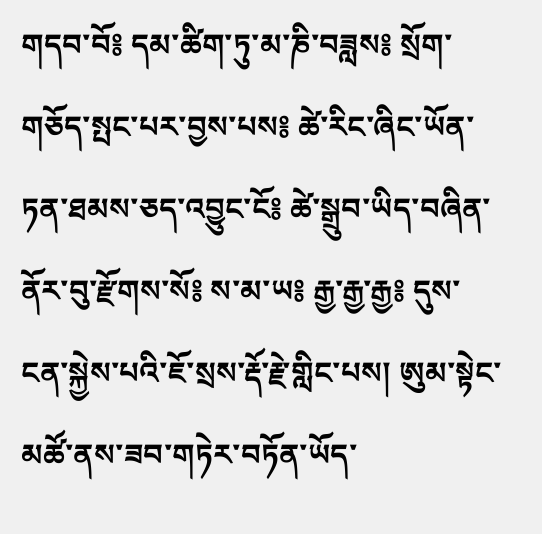གདབ་བོ༔ དམ་ཚིག་ཏུ་མ་ཎི་བཟླས༔ སྲོག་གཅོད་སྤང་པར་བྱས་པས༔ ཚེ་རིང་ཞིང་ཡོན་ཏན་ཐམས་ཅད་འབྱུང་ངོ༔ ཚེ་སྒྲུབ་ཡིད་བཞིན་ནོར་བུ་རྫོགས་སོ༔ ས་མ་ཡ༔ རྒྱ་རྒྱ་རྒྱ༔ དུས་ངན་སྐྱེས་པའི་ཇོ་སྲས་རྡོ་རྗེ་གླིང་པས། ཨུམ་སྟེང་མཚོ་ནས་ཟབ་གཏེར་བཏོན་ཡོད་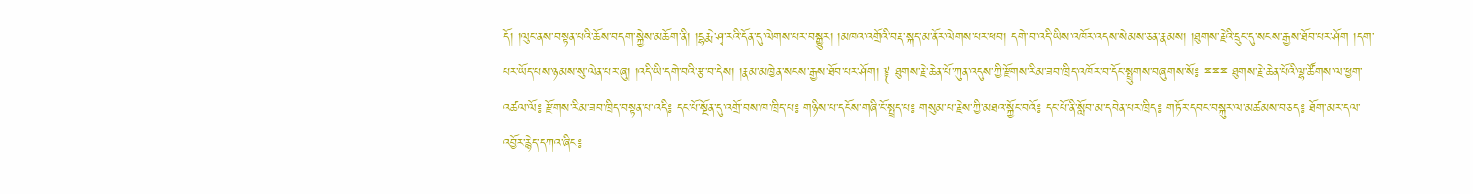དོ། །ལུང་ནས་བསྟན་པའི་ཆོས་བདག་སྐྱེས་མཆོག་ནི། །དྷརྨེ་ཤྭ་རའི་དོན་དུ་ལེགས་པར་བསྒྱུར། །མཁའ་འགྲོའི་བརྡ་སྐད་མ་ནོར་ལེགས་པར་ཕབ། དགེ་བ་འདི་ཡིས་འཁོར་འདས་སེམས་ཅན་རྣམས། །ཐུགས་རྗེའི་དྲུང་དུ་སངས་རྒྱས་ཐོབ་པར་ཤོག །དག་པར་ཡོད་པས་ཉམས་སུ་ལེན་པར་ཞུ། །འདི་ཡི་དགེ་བའི་རྩ་བ་དེས། །རྣམ་མཁྱེན་སངས་རྒྱས་ཐོབ་པར་ཤོག། ༈ ཐུགས་རྗེ་ཆེན་པོ་ཀུན་འདུས་ཀྱི་རྫོགས་རིམ་ཟབ་ཁྲིད་འཁོར་བ་དོང་སྤྲུགས་བཞུགས་སོ༔ ྈྈྈ ཐུགས་རྗེ་ཆེན་པོའི་ལྷ་ཚོགས་ལ་ཕྱག་འཚལ་ལོ༔ རྫོགས་རིམ་ཟབ་ཁྲིད་བསྟན་པ་འདི༔ དང་པོ་སྔོན་དུ་འགྲོ་བས་ཁ་ཁྲིད་པ༔ གཉིས་པ་དངོས་གཞི་ངོ་སྤྲད་པ༔ གསུམ་པ་རྗེས་ཀྱི་མཐའ་སྐྱོང་བའོ༔ དང་པོ་ནི་སློབ་མ་དབེན་པར་ཁྲིད༔ གཏོར་དབང་བསྐུར་ལ་མཚམས་བཅད༔ ཐོག་མར་དལ་འབྱོར་རྙེད་དཀའ་ཞིང༔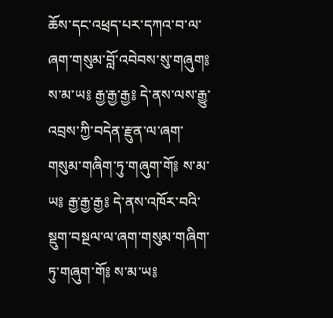ཆོས་དང་འཕྲད་པར་དཀའ་བ་ལ་ཞག་གསུམ་བློ་འབེབས་སུ་གཞུག༔ ས་མ་ཡ༔ རྒྱ་རྒྱ་རྒྱ༔ དེ་ནས་ལས་རྒྱུ་འབྲས་ཀྱི་བདེན་རྫུན་ལ་ཞག་གསུམ་གཞིག་ཏུ་གཞུག་གོ༔ ས་མ་ཡ༔ རྒྱ་རྒྱ་རྒྱ༔ དེ་ནས་འཁོར་བའི་སྡུག་བསྔལ་ལ་ཞག་གསུམ་གཞིག་ཏུ་གཞུག་གོ༔ ས་མ་ཡ༔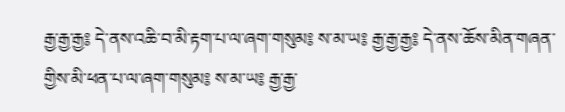རྒྱ་རྒྱ་རྒྱ༔ དེ་ནས་འཆི་བ་མི་རྟག་པ་ལ་ཞག་གསུམ༔ ས་མ་ཡ༔ རྒྱ་རྒྱ་རྒྱ༔ དེ་ནས་ཆོས་མིན་གཞན་གྱིས་མི་ཕན་པ་ལ་ཞག་གསུམ༔ ས་མ་ཡ༔ རྒྱ་རྒྱ་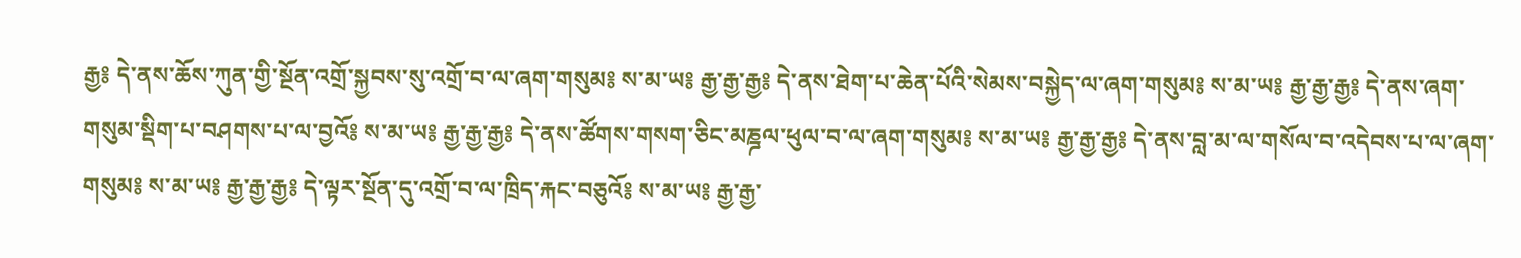རྒྱ༔ དེ་ནས་ཆོས་ཀུན་གྱི་སྔོན་འགྲོ་སྐྱབས་སུ་འགྲོ་བ་ལ་ཞག་གསུམ༔ ས་མ་ཡ༔ རྒྱ་རྒྱ་རྒྱ༔ དེ་ནས་ཐེག་པ་ཆེན་པོའི་སེམས་བསྐྱེད་ལ་ཞག་གསུམ༔ ས་མ་ཡ༔ རྒྱ་རྒྱ་རྒྱ༔ དེ་ནས་ཞག་གསུམ་སྡིག་པ་བཤགས་པ་ལ་བྱའོ༔ ས་མ་ཡ༔ རྒྱ་རྒྱ་རྒྱ༔ དེ་ནས་ཚོགས་གསག་ཅིང་མཎྜལ་ཕུལ་བ་ལ་ཞག་གསུམ༔ ས་མ་ཡ༔ རྒྱ་རྒྱ་རྒྱ༔ དེ་ནས་བླ་མ་ལ་གསོལ་བ་འདེབས་པ་ལ་ཞག་གསུམ༔ ས་མ་ཡ༔ རྒྱ་རྒྱ་རྒྱ༔ དེ་ལྟར་སྔོན་དུ་འགྲོ་བ་ལ་ཁྲིད་རྐང་བཅུའོ༔ ས་མ་ཡ༔ རྒྱ་རྒྱ་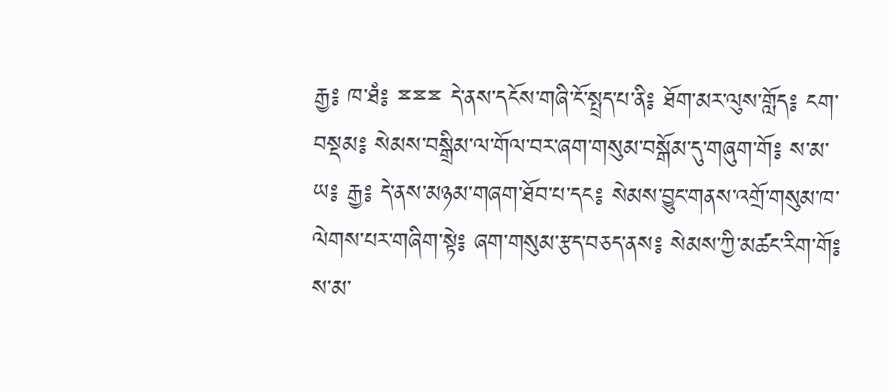རྒྱ༔ ཁ་ཐཾ༔ ྈྈྈ དེ་ནས་དངོས་གཞི་ངོ་སྤྲད་པ་ནི༔ ཐོག་མར་ལུས་གློད༔ ངག་བསྡམ༔ སེམས་བསྒྲིམ་ལ་གོལ་བར་ཞག་གསུམ་བསྒོམ་དུ་གཞུག་གོ༔ ས་མ་ཡ༔ རྒྱ༔ དེ་ནས་མཉམ་གཞག་ཐོབ་པ་དང༔ སེམས་བྱུང་གནས་འགྲོ་གསུམ་ཁ་ལེགས་པར་གཞིག་སྟེ༔ ཞག་གསུམ་རྩད་བཅད་ནས༔ སེམས་ཀྱི་མཚང་རིག་གོ༔ ས་མ་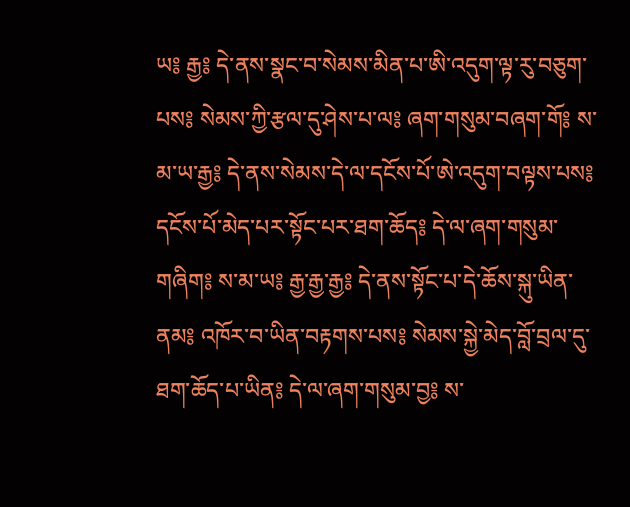ཡ༔ རྒྱ༔ དེ་ནས་སྣང་བ་སེམས་མིན་པ་ཨི་འདུག་ལྟ་རུ་བཅུག་པས༔ སེམས་ཀྱི་རྩལ་དུ་ཤེས་པ་ལ༔ ཞག་གསུམ་བཞག་གོ༔ ས་མ་ཡ་རྒྱ༔ དེ་ནས་སེམས་དེ་ལ་དངོས་པོ་ཨེ་འདུག་བལྟས་པས༔ དངོས་པོ་མེད་པར་སྟོང་པར་ཐག་ཆོད༔ དེ་ལ་ཞག་གསུམ་གཞིག༔ ས་མ་ཡ༔ རྒྱ་རྒྱ་རྒྱ༔ དེ་ནས་སྟོང་པ་དེ་ཆོས་སྐུ་ཡིན་ནམ༔ འཁོར་བ་ཡིན་བརྟགས་པས༔ སེམས་སྐྱེ་མེད་བློ་བྲལ་དུ་ཐག་ཆོད་པ་ཡིན༔ དེ་ལ་ཞག་གསུམ་བྱ༔ ས་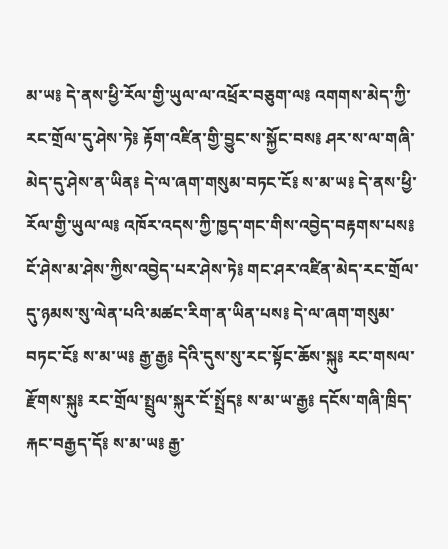མ་ཡ༔ དེ་ནས་ཕྱི་རོལ་གྱི་ཡུལ་ལ་འཕྲོར་བཅུག་ལ༔ འགགས་མེད་ཀྱི་རང་གྲོལ་དུ་ཤེས་ཏེ༔ རྟོག་འཛིན་གྱི་བྱུང་ས་སྐྱོང་བས༔ ཤར་ས་ལ་གཞི་མེད་དུ་ཤེས་ན་ཡིན༔ དེ་ལ་ཞག་གསུམ་བཏང་ངོ༔ ས་མ་ཡ༔ དེ་ནས་ཕྱི་རོལ་གྱི་ཡུལ་ལ༔ འཁོར་འདས་ཀྱི་ཁྱད་གང་གིས་འབྱེད་བརྟགས་པས༔ ངོ་ཤེས་མ་ཤེས་ཀྱིས་འབྱེད་པར་ཤེས་ཏེ༔ གང་ཤར་འཛིན་མེད་རང་གྲོལ་དུ་ཉམས་སུ་ལེན་པའི་མཚང་རིག་ན་ཡིན་པས༔ དེ་ལ་ཞག་གསུམ་བཏང་ངོ༔ ས་མ་ཡ༔ རྒྱ་རྒྱ༔ དེའི་དུས་སུ་རང་སྟོང་ཆོས་སྐུ༔ རང་གསལ་རྫོགས་སྐུ༔ རང་གྲོལ་སྤྲུལ་སྐུར་ངོ་སྤྲོད༔ ས་མ་ཡ་རྒྱ༔ དངོས་གཞི་ཁྲིད་རྐང་བརྒྱད་དོ༔ ས་མ་ཡ༔ རྒྱ་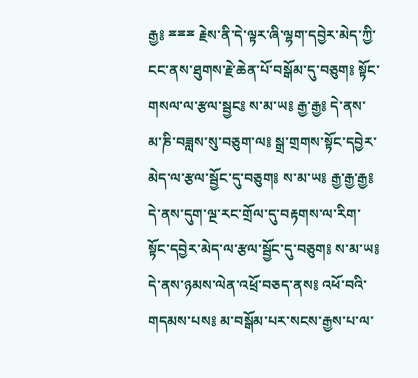རྒྱ༔ ྈྈྈ རྗེས་ནི་དེ་ལྟར་ཞི་ལྷག་དབྱེར་མེད་ཀྱི་ངང་ནས་ཐུགས་རྗེ་ཆེན་པོ་བསྒོམ་དུ་བཅུག༔ སྟོང་གསལ་ལ་རྩལ་སྦྱང༔ ས་མ་ཡ༔ རྒྱ་རྒྱ༔ དེ་ནས་མ་ཎི་བཟླས་སུ་བཅུག་ལ༔ སྒྲ་གྲགས་སྟོང་དབྱེར་མེད་ལ་རྩལ་སྦྱོང་དུ་བཅུག༔ ས་མ་ཡ༔ རྒྱ་རྒྱ་རྒྱ༔ དེ་ནས་དུག་ལྔ་རང་གྲོལ་དུ་བརྟགས་ལ་རིག་སྟོང་དབྱེར་མེད་ལ་རྩལ་སྦྱོང་དུ་བཅུག༔ ས་མ་ཡ༔ དེ་ནས་ཉམས་ལེན་འཕྲོ་བཅད་ནས༔ འཕོ་བའི་གདམས་པས༔ མ་བསྒོམ་པར་སངས་རྒྱས་པ་ལ་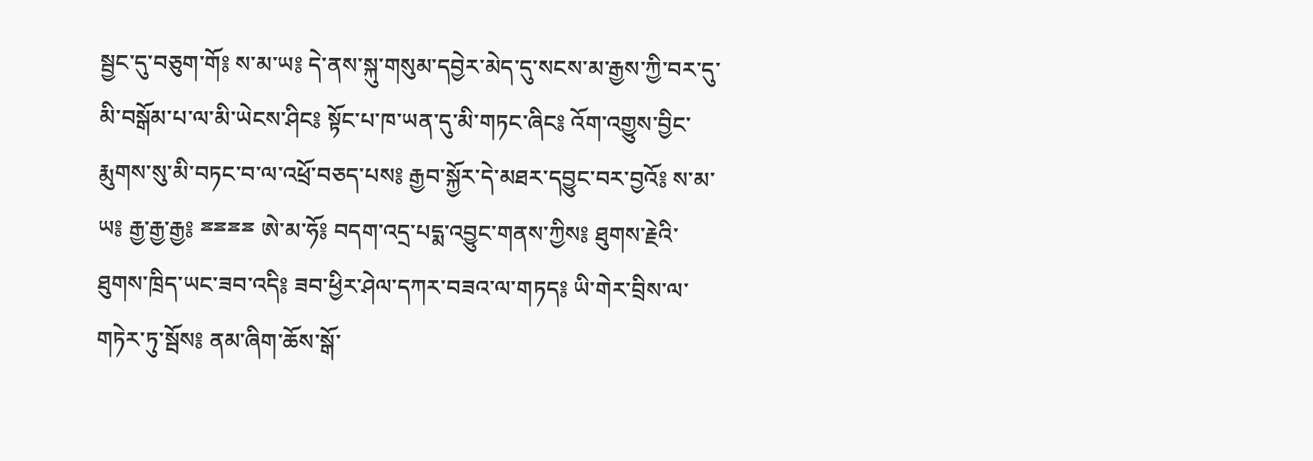སྦྱང་དུ་བཅུག་གོ༔ ས་མ་ཡ༔ དེ་ནས་སྐུ་གསུམ་དབྱེར་མེད་དུ་སངས་མ་རྒྱས་ཀྱི་བར་དུ་མི་བསྒོམ་པ་ལ་མི་ཡེངས་ཤིང༔ སྟོང་པ་ཁ་ཡན་དུ་མི་གཏང་ཞིང༔ འོག་འགྱུས་བྱིང་རྨུགས་སུ་མི་བཏང་བ་ལ་འཕྲོ་བཅད་པས༔ རྒྱབ་སྐྱོར་དེ་མཐར་དབྱུང་བར་བྱའོ༔ ས་མ་ཡ༔ རྒྱ་རྒྱ་རྒྱ༔ ྈྈྈྈ ཨེ་མ་ཧོ༔ བདག་འདྲ་པདྨ་འབྱུང་གནས་ཀྱིས༔ ཐུགས་རྗེའི་ཐུགས་ཁྲིད་ཡང་ཟབ་འདི༔ ཟབ་ཕྱིར་ཤེལ་དཀར་བཟའ་ལ་གཏད༔ ཡི་གེར་བྲིས་ལ་གཏེར་ཏུ་སྦོས༔ ནམ་ཞིག་ཆོས་སྒོ་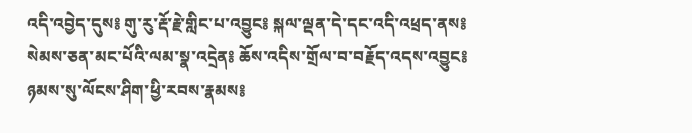འདི་འབྱེད་དུས༔ གུ་རུ་རྡོ་རྗེ་གླིང་པ་འབྱུང༔ སྐལ་ལྡན་དེ་དང་འདི་འཕྲད་ནས༔ སེམས་ཅན་མང་པོའི་ལམ་སྣ་འདྲེན༔ ཆོས་འདིས་གྲོལ་བ་བརྗོད་འདས་འབྱུང༔ ཉམས་སུ་ལོངས་ཤིག་ཕྱི་རབས་རྣམས༔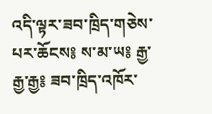འདི་ལྟར་ཟབ་ཁྲིད་གཅེས་པར་ཆོངས༔ ས་མ་ཡ༔ རྒྱ་རྒྱ་རྒྱ༔ ཟབ་ཁྲིད་འཁོར་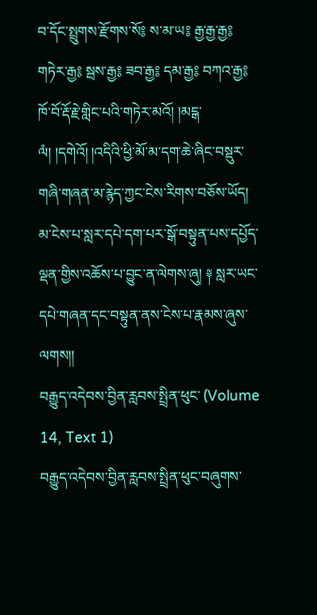བ་དོང་སྤྲུགས་རྫོགས་སོ༔ ས་མ་ཡ༔ རྒྱ་རྒྱ་རྒྱ༔ གཏེར་རྒྱ༔ སྦས་རྒྱ༔ ཟབ་རྒྱ༔ དམ་རྒྱ༔ བཀའ་རྒྱ༔ ཁོ་བོ་རྡོ་རྗེ་གླིང་པའི་གཏེར་མའོ། །མངྒ་ལཾ། །དགེའོ། །འདིའི་ཕྱི་མོ་མ་དག་ཆེ་ཞིང་བསྡུར་གཞི་གཞན་མ་རྙེད་ཀྱང་ངེས་རིགས་བཅོས་ཡོད། མ་ངེས་པ་སླར་དཔེ་དག་པར་སྒོ་བསྟུན་པས་དཔྱོད་ལྡན་གྱིས་འཆོས་པ་བྱུང་ན་ལེགས་ཞུ། ༈ སླར་ཡང་དཔེ་གཞན་དང་བསྟུན་ནས་ངེས་པ་རྣམས་ཞུས་ལགས།།
བརྒྱུད་འདེབས་བྱིན་རླབས་སྤྲིན་ཕུང་ (Volume 14, Text 1)
བརྒྱུད་འདེབས་བྱིན་རླབས་སྤྲིན་ཕུང་བཞུགས་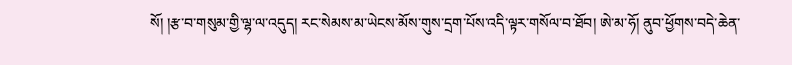སོ། །རྩ་བ་གསུམ་གྱི་ལྷ་ལ་འདུད། རང་སེམས་མ་ཡེངས་མོས་གུས་དྲག་པོས་འདི་ལྟར་གསོལ་བ་ཐོབ། ཨེ་མ་ཧོ། ནུབ་ཕྱོགས་བདེ་ཆེན་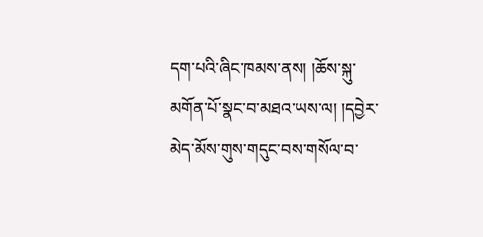དག་པའི་ཞིང་ཁམས་ནས། །ཆོས་སྐུ་མགོན་པོ་སྣང་བ་མཐའ་ཡས་ལ། །དབྱེར་མེད་མོས་གུས་གདུང་བས་གསོལ་བ་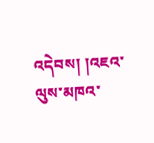འདེབས། །འཇའ་ལུས་མཁའ་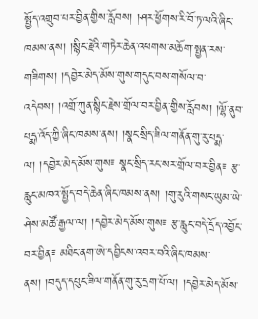སྤྱོད་འགྲུབ་པར་བྱིན་གྱིས་རློབས། །ཤར་ཕྱོགས་རི་བོ་ཏ་ལའི་ཞིང་ཁམས་ནས། །སྙིང་རྗེའི་གཏེར་ཆེན་འཕགས་མཆོག་སྤྱན་རས་གཟིགས། །དབྱེར་མེད་མོས་གུས་གདུང་བས་གསོལ་བ་འདེབས། །འགྲོ་ཀུན་སྙིང་རྗེས་གྲོལ་བར་བྱིན་གྱིས་རློབས། །ལྷོ་ནུབ་པདྨ་འོད་ཀྱི་ཞིང་ཁམས་ནས། །སྣང་སྲིད་ཟིལ་གནོན་གུ་རུ་པདྨ་ལ། །དབྱེར་མེད་མོས་གུས༴ སྣང་སྲིད་རང་སར་གྲོལ་བར་བྱིན༴ རྩ་རླུང་མཁའ་སྤྱོད་བདེ་ཆེན་ཞིང་ཁམས་ནས། །གུ་རུའི་གསང་ཡུམ་ཡེ་ཤེས་མཚོ་རྒྱལ་ལ། །དབྱེར་མེད་མོས་གུས༴ རྩ་རླུང་བདེ་དྲོད་འབྱོང་བར་བྱིན༴ མཐིང་ནག་ཨེ་དབྱིངས་འབར་བའི་ཞིང་ཁམས་ནས། །བདུད་དཔུང་ཟིལ་གནོན་གུ་རུ་དྲག་པོ་ལ། །དབྱེར་མེད་མོས་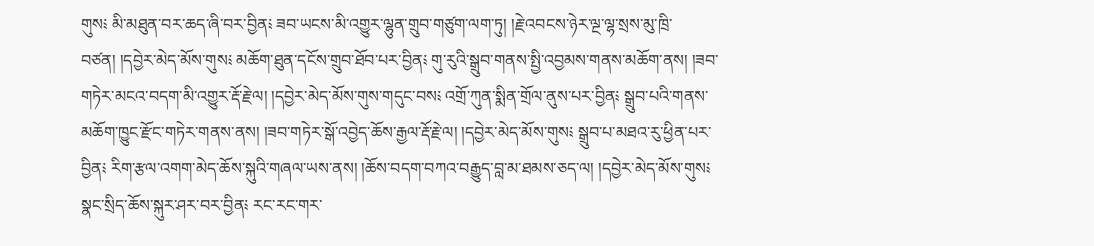གུས༴ མི་མཐུན་བར་ཆད་ཞི་བར་བྱིན༴ ཟབ་ཡངས་མི་འགྱུར་ལྷུན་གྲུབ་གཙུག་ལག་ཏུ། །རྗེ་འབངས་ཉེར་ལྔ་ལྷ་སྲས་མུ་ཁྲི་བཙན། །དབྱེར་མེད་མོས་གུས༴ མཆོག་ཐུན་དངོས་གྲུབ་ཐོབ་པར་བྱིན༴ གུ་རུའི་སྒྲུབ་གནས་སྤྱི་འབྱམས་གནས་མཆོག་ནས། །ཟབ་གཏེར་མངའ་བདག་མི་འགྱུར་རྡོ་རྗེ་ལ། །དབྱེར་མེད་མོས་གུས་གདུང་བས༴ འགྲོ་ཀུན་སྨིན་གྲོལ་ནུས་པར་བྱིན༴ སྒྲུབ་པའི་གནས་མཆོག་ཁྱུང་རྫོང་གཏེར་གནས་ནས། །ཟབ་གཏེར་སྒོ་འབྱེད་ཆོས་རྒྱལ་རྡོ་རྗེ་ལ། །དབྱེར་མེད་མོས་གུས༴ སྒྲུབ་པ་མཐའ་རུ་ཕྱིན་པར་བྱིན༴ རིག་རྩལ་འགག་མེད་ཆོས་སྐུའི་གཞལ་ཡས་ནས། །ཆོས་བདག་བཀའ་བརྒྱུད་བླ་མ་ཐམས་ཅད་ལ། །དབྱེར་མེད་མོས་གུས༴ སྣང་སྲིད་ཆོས་སྐུར་ཤར་བར་བྱིན༴ རང་རང་གར་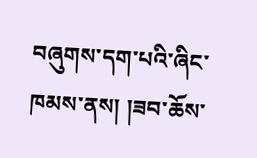བཞུགས་དག་པའི་ཞིང་ཁམས་ནས། །ཟབ་ཆོས་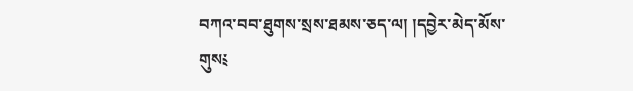བཀའ་བབ་ཐུགས་སྲས་ཐམས་ཅད་ལ། །དབྱེར་མེད་མོས་གུས༴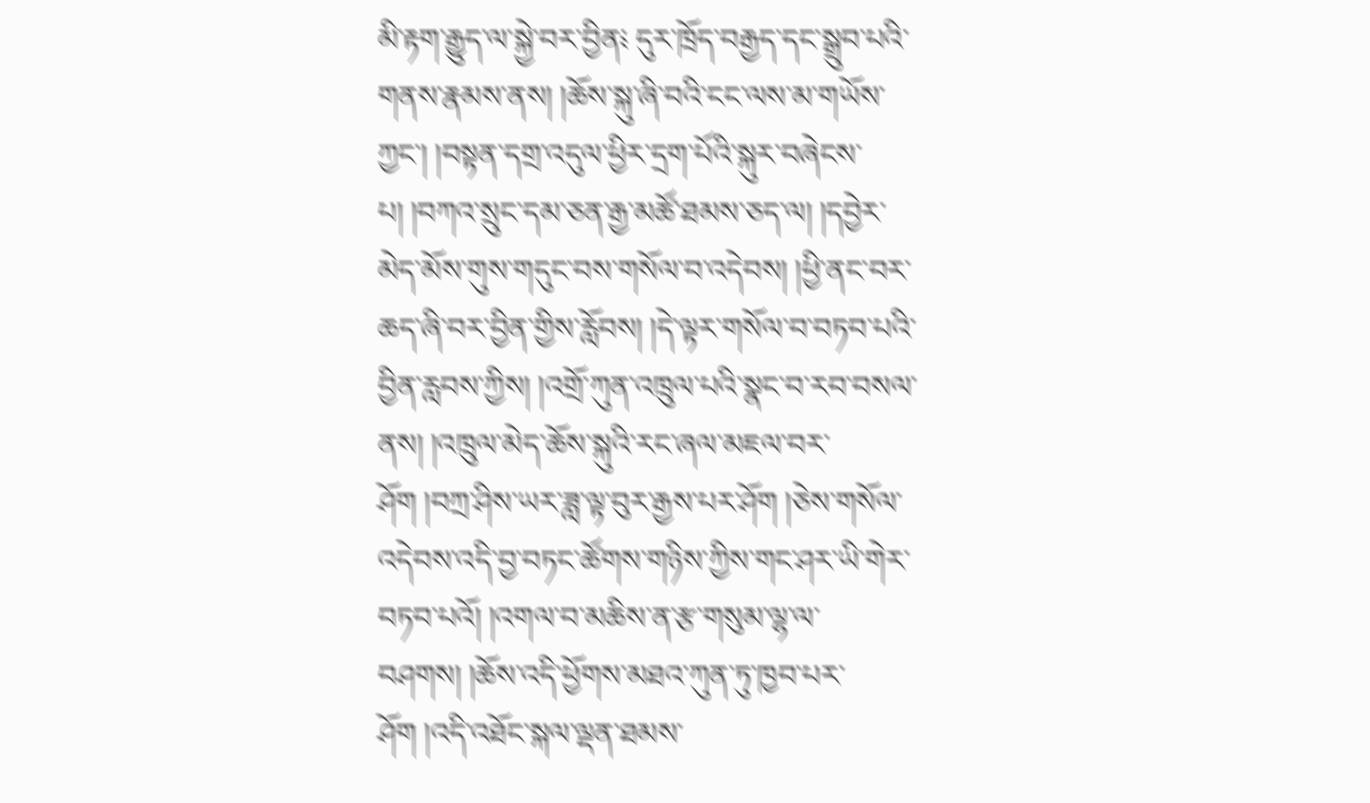མི་རྟག་རྒྱུད་ལ་སྐྱེ་བར་བྱིན༴ དུར་ཁྲོད་བརྒྱད་དང་སྒྲུབ་པའི་གནས་རྣམས་ནས། །ཆོས་སྐུ་ཞི་བའི་ངང་ལས་མ་གཡོས་ཀྱང་། །བསྟན་དགྲ་འདུལ་ཕྱིར་དྲག་པོའི་སྐུར་བཞེངས་པ། །བཀའ་སྲུང་དམ་ཅན་རྒྱ་མཚོ་ཐམས་ཅད་ལ། །དབྱེར་མེད་མོས་གུས་གདུང་བས་གསོལ་བ་འདེབས། །ཕྱི་ནང་བར་ཆད་ཞི་བར་བྱིན་གྱིས་རློབས། །དེ་ལྟར་གསོལ་བ་བཏབ་པའི་བྱིན་རླབས་ཀྱིས། །འགྲོ་ཀུན་འཁྲུལ་པའི་སྣང་བ་རབ་བསལ་ནས། །འཁྲུལ་མེད་ཆོས་སྐུའི་རང་ཞལ་མཇལ་བར་ཤོག །བཀྲ་ཤིས་ཡར་ཟླ་ལྟ་བུར་རྒྱས་པར་ཤོག །ཅེས་གསོལ་འདེབས་འདི་བྱ་བཏང་ཚོགས་གཉིས་ཀྱིས་གང་ཤར་ཡི་གེར་བཏབ་པའོ། །འགལ་བ་མཆིས་ན་རྩ་གསུམ་ལྷ་ལ་བཤགས། །ཆོས་འདི་ཕྱོགས་མཐའ་ཀུན་ཏུ་ཁྱབ་པར་ཤོག །འདི་འཐོང་སྐལ་ལྡན་ཐམས་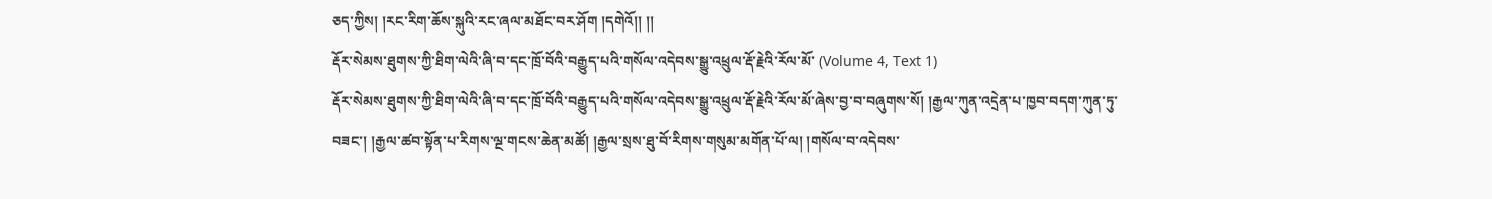ཅད་ཀྱིས། །རང་རིག་ཆོས་སྐུའི་རང་ཞལ་མཐོང་བར་ཤོག །དགེའོ།། །།
རྡོར་སེམས་ཐུགས་ཀྱི་ཐིག་ལེའི་ཞི་བ་དང་ཁྲོ་བོའི་བརྒྱུད་པའི་གསོལ་འདེབས་སྒྱུ་འཕྲུལ་རྡོ་རྗེའི་རོལ་མོ་ (Volume 4, Text 1)
རྡོར་སེམས་ཐུགས་ཀྱི་ཐིག་ལེའི་ཞི་བ་དང་ཁྲོ་བོའི་བརྒྱུད་པའི་གསོལ་འདེབས་སྒྱུ་འཕྲུལ་རྡོ་རྗེའི་རོལ་མོ་ཞེས་བྱ་བ་བཞུགས་སོ། །རྒྱལ་ཀུན་འདྲེན་པ་ཁྱབ་བདག་ཀུན་ཏུ་བཟང་། །རྒྱལ་ཚབ་སྟོན་པ་རིགས་ལྔ་གངས་ཆེན་མཚོ། །རྒྱལ་སྲས་ཐུ་བོ་རིགས་གསུམ་མགོན་པོ་ལ། །གསོལ་བ་འདེབས་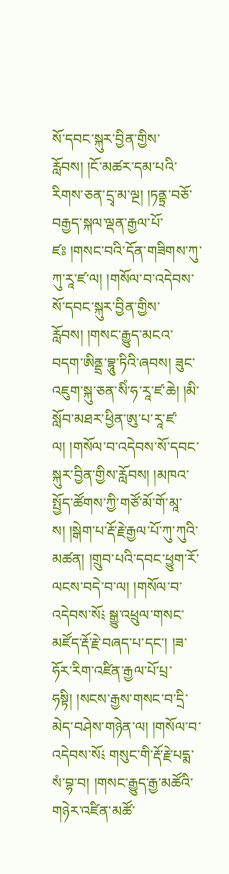སོ་དབང་སྐུར་བྱིན་གྱིས་རློབས། །ངོ་མཚར་དམ་པའི་རིགས་ཅན་དྲྭ་མ་ལྔ། །ཏནྟྲ་བཅོ་བརྒྱད་སྐལ་ལྡན་རྒྱལ་པོ་ཛཿ །གསང་བའི་དོན་གཟིགས་ཀུ་ཀུ་རཱ་ཛ་ལ། །གསོལ་བ་འདེབས་སོ་དབང་སྐུར་བྱིན་གྱིས་རློབས། །གསང་རྒྱུད་མངའ་བདག་ཨིནྡྲ་བྷཱུ་ཏིའི་ཞབས། ཟུང་འཇུག་སྐུ་ཅན་སིཾ་ཧ་རཱ་ཛ་ཆེ། །མི་སློབ་མཐར་ཕྱིན་ཨུ་པ་རཱ་ཛ་ལ། །གསོལ་བ་འདེབས་སོ་དབང་སྐུར་བྱིན་གྱིས་རློབས། །མཁའ་སྤྱོད་ཚོགས་ཀྱི་གཙོ་མོ་གོ་མཱ་ས། །སྒེག་པ་རྡོ་རྗེ་རྒྱལ་པོ་ཀུ་ཀུའི་མཚན། །གྲུབ་པའི་དབང་ཕྱུག་རོ་ལངས་བདེ་བ་ལ། །གསོལ་བ་འདེབས་སོ༴ སྒྱུ་འཕྲུལ་གསང་མཛོད་རྡོ་རྗེ་བཞད་པ་དང་། །ཟ་ཧོར་རིག་འཛིན་རྒྱལ་པོ་པྲ་ཧསྟི། །སངས་རྒྱས་གསང་བ་དྲི་མེད་བཤེས་གཉེན་ལ། །གསོལ་བ་འདེབས་སོ༴ གསུང་གི་རྡོ་རྗེ་པདྨ་སཾ་བྷ་བ། །གསང་རྒྱུད་རྒྱ་མཚོའི་གཉེར་འཛིན་མཚོ་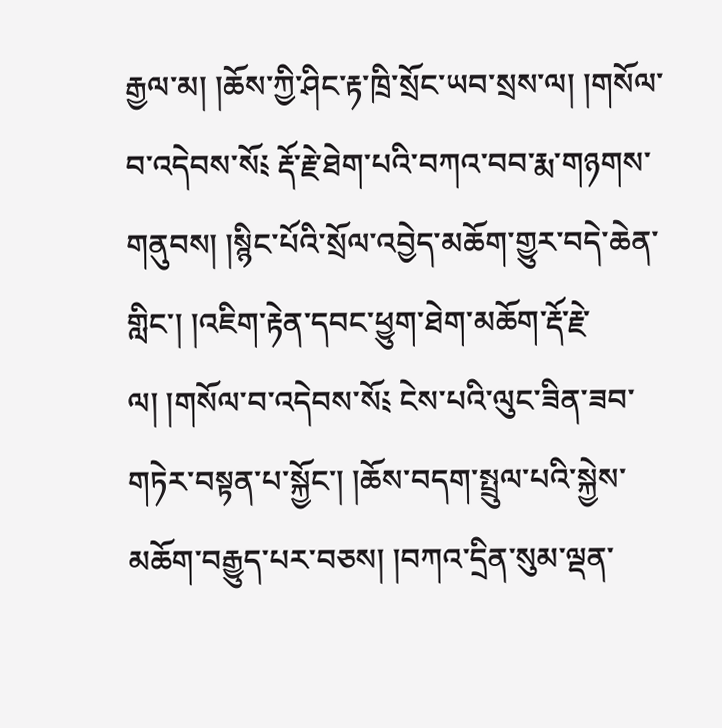རྒྱལ་མ། །ཆོས་ཀྱི་ཤིང་རྟ་ཁྲི་སྲོང་ཡབ་སྲས་ལ། །གསོལ་བ་འདེབས་སོ༴ རྡོ་རྗེ་ཐེག་པའི་བཀའ་བབ་རྨ་གཉགས་གནུབས། །སྙིང་པོའི་སྲོལ་འབྱེད་མཆོག་གྱུར་བདེ་ཆེན་གླིང་། །འཇིག་རྟེན་དབང་ཕྱུག་ཐེག་མཆོག་རྡོ་རྗེ་ལ། །གསོལ་བ་འདེབས་སོ༴ ངེས་པའི་ལུང་ཟིན་ཟབ་གཏེར་བསྟན་པ་སྐྱོང་། །ཆོས་བདག་སྤྲུལ་པའི་སྐྱེས་མཆོག་བརྒྱུད་པར་བཅས། །བཀའ་དྲིན་སུམ་ལྡན་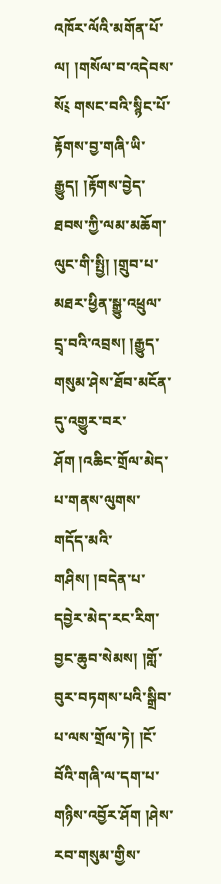འཁོར་ལོའི་མགོན་པོ་ལ། །གསོལ་བ་འདེབས་སོ༴ གསང་བའི་སྙིང་པོ་རྟོགས་བྱ་གཞི་ཡི་རྒྱུད། །རྟོགས་བྱེད་ཐབས་ཀྱི་ལམ་མཆོག་ལུང་གི་སྤྱི། །གྲུབ་པ་མཐར་ཕྱིན་སྒྱུ་འཕྲུལ་དྲྭ་བའི་འབྲས། །རྒྱུད་གསུམ་ཤེས་ཐོབ་མངོན་དུ་འགྱུར་བར་ཤོག །འཆིང་གྲོལ་མེད་པ་གནས་ལུགས་གདོད་མའི་གཤིས། །བདེན་པ་དབྱེར་མེད་རང་རིག་བྱང་ཆུབ་སེམས། །གློ་བུར་བཏགས་པའི་སྒྲིབ་པ་ལས་གྲོལ་ཏེ། །ངོ་བོའི་གཞི་ལ་དག་པ་གཉིས་འབྱོར་ཤོག །ཤེས་རབ་གསུམ་གྱིས་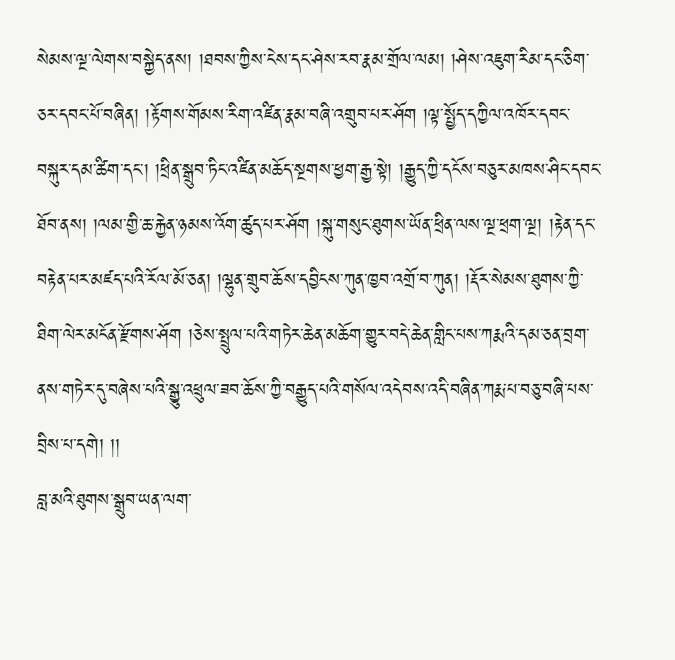སེམས་ལྔ་ལེགས་བསྐྱེད་ནས། །ཐབས་ཀྱིས་ངེས་དང་ཤེས་རབ་རྣམ་གྲོལ་ལམ། །ཤེས་འཇུག་རིམ་དང་ཅིག་ཅར་དབང་པོ་བཞིན། །རྟོགས་གོམས་རིག་འཛིན་རྣམ་བཞི་འགྲུབ་པར་ཤོག །ལྟ་སྤྱོད་དཀྱིལ་འཁོར་དབང་བསྐུར་དམ་ཚིག་དང་། །ཕྲིན་སྒྲུབ་ཏིང་འཛིན་མཆོད་སྔགས་ཕྱག་རྒྱ་སྟེ། །རྒྱུད་ཀྱི་དངོས་བཅུར་མཁས་ཤིང་དབང་ཐོབ་ནས། །ལམ་གྱི་ཆ་རྐྱེན་ཉམས་འོག་ཚུད་པར་ཤོག །སྐུ་གསུང་ཐུགས་ཡོན་ཕྲིན་ལས་ལྔ་ཕྲག་ལྔ། །རྟེན་དང་བརྟེན་པར་མཛད་པའི་རོལ་མོ་ཅན། །ལྷུན་གྲུབ་ཆོས་དབྱིངས་ཀུན་ཁྱབ་འགྲོ་བ་ཀུན། །རྡོར་སེམས་ཐུགས་ཀྱི་ཐིག་ལེར་མངོན་རྫོགས་ཤོག །ཅེས་སྤྲུལ་པའི་གཏེར་ཆེན་མཆོག་གྱུར་བདེ་ཆེན་གླིང་པས་ཀརྨའི་དམ་ཅན་བྲག་ནས་གཏེར་དུ་བཞེས་པའི་སྒྱུ་འཕྲུལ་ཟབ་ཆོས་ཀྱི་བརྒྱུད་པའི་གསོལ་འདེབས་འདི་བཞིན་ཀརྨ་པ་བཅུ་བཞི་པས་བྲིས་པ་དགེ། །།
བླ་མའི་ཐུགས་སྒྲུབ་ཡན་ལག་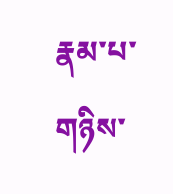རྣམ་པ་གཉིས་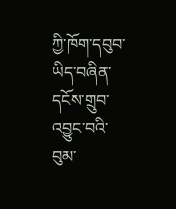ཀྱི་ཁོག་དབུབ་ཡིད་བཞིན་དངོས་གྲུབ་འབྱུང་བའི་བུམ་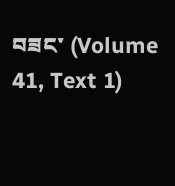བཟང་ (Volume 41, Text 1)